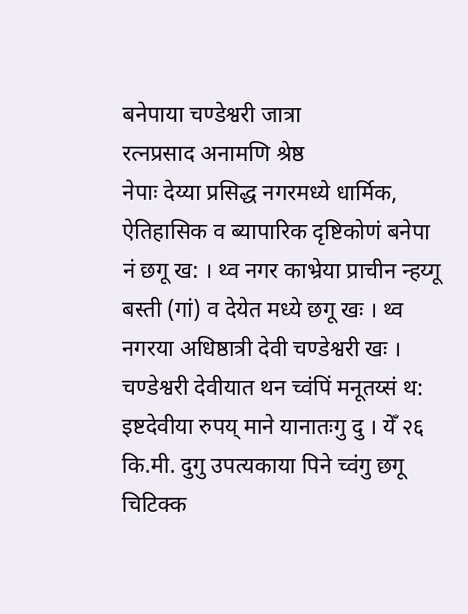बनेपाया चण्डेश्वरी जात्रा
रत्नप्रसाद अनामणि श्रेष्ठ
नेपाः देय्या प्रसिद्ध नगरमध्ये धार्मिक, ऐतिहासिक व ब्यापारिक दृष्टिकोणं बनेपा नं छगू ख: । थ्व नगर काभ्रेया प्राचीन न्हय्गू बस्ती (गां) व देयेत मध्ये छगू खः । थ्व नगरया अधिष्ठात्री देवी चण्डेश्वरी खः । चण्डेश्वरी देवीयात थन च्वंपिं मनूतय्सं थ: इष्टदेवीया रुपय् माने यानातःगु दु । येँ २६ कि.मी. दुगु उपत्यकाया पिने च्वंगु छगू चिटिक्क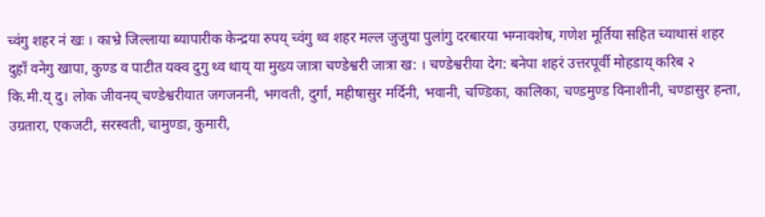च्वंगु शहर नं खः । काभ्रे जिल्लाया ब्यापारीक केन्द्रया रुपय् च्वंगु थ्व शहर मल्ल जुजुया पुलांगु दरबारया भग्नावशेष, गणेश मूर्तिया सहित च्याथासं शहर दुहाँ वनेगु खापा, कुण्ड व पाटीत यक्व दुगु थ्व थाय् या मुख्य जात्रा चण्डेश्वरी जात्रा ख: । चण्डेश्वरीया देग: बनेपा शहरं उत्तरपूर्वी मोहडाय् करिब २ कि.मी.य् दु। लोक जीवनय् चण्डेश्वरीयात जगजननी, भगवती, दुर्गा, महीषासुर मर्दिनी, भवानी, चण्डिका, कालिका, चण्डमुण्ड विनाशीनी, चण्डासुर हन्ता, उग्रतारा, एकजटी, सरस्वती, चामुण्डा, कुमारी,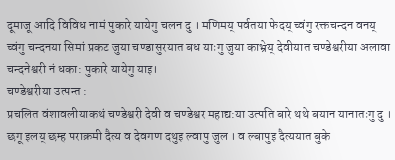दूमाजू आदि विविध नामं पुकारे यायेगु चलन दु । मणिमय् पर्वतया फेदय् च्वंगु रक्तचन्दन वनय् च्वंगु चन्दनया सिमां प्रकट जुया चण्डासुरयात बध याःगु जुया काभ्रेय् देवीयात चण्डेश्वरीया अलावा चन्दनेश्वरी नं धका: पुकारे यायेगु याइ।
चण्डेश्वरीया उत्पन्त :
प्रचलित वंशावलीयाकथं चण्डेश्वरी देवी व चण्डेश्वर महाद्य:या उत्पति बारे थथे बयान यानातःगु दु । छगू इलय् छम्ह पराक्रमी दैत्य व देवगण दथुइ ल्वापु जुल । व ल्बापुइ दैत्ययात बुके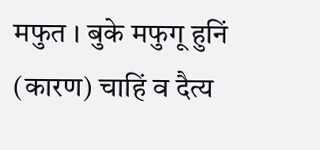मफुत । बुके मफुगू हुनिं (कारण) चाहिं व दैत्य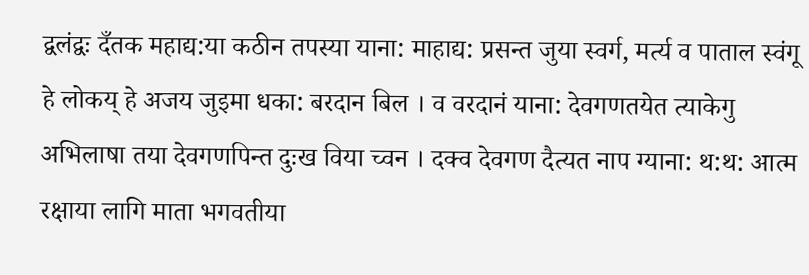द्वलंद्वः दँतक महाद्य:या कठीन तपस्या याना: माहाद्य: प्रसन्त जुया स्वर्ग, मर्त्य व पाताल स्वंगू हे लोकय् हे अजय जुइमा धका: बरदान बिल । व वरदानं याना: देवगणतयेत त्याकेगु अभिलाषा तया देवगणपिन्त दुःख विया च्वन । दक्व देवगण दैत्यत नाप ग्याना: थ:थ: आत्म रक्षाया लागि माता भगवतीया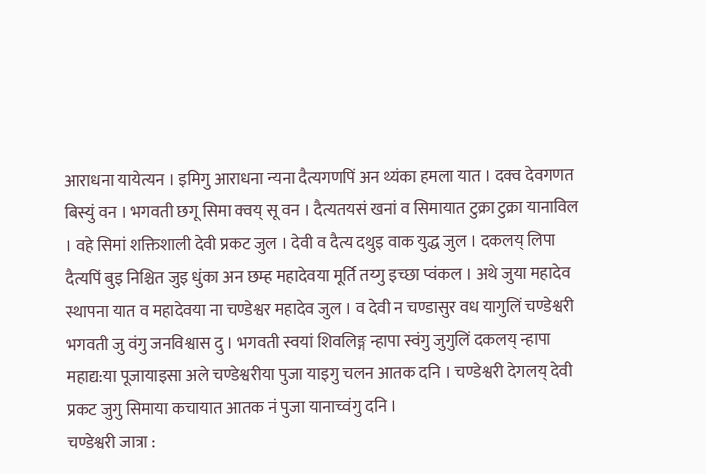आराधना यायेत्यन । इमिगु आराधना न्यना दैत्यगणपिं अन थ्यंका हमला यात । दक्व देवगणत बिस्युं वन । भगवती छगू सिमा क्वय् सू वन । दैत्यतयसं खनां व सिमायात टुक्रा टुक्रा यानाविल । वहे सिमां शक्तिशाली देवी प्रकट जुल । देवी व दैत्य दथुइ वाक युद्ध जुल । दकलय् लिपा दैत्यपिं बुइ निश्चित जुइ धुंका अन छम्ह महादेवया मूर्ति तय्गु इच्छा प्वंकल । अथे जुया महादेव स्थापना यात व महादेवया ना चण्डेश्वर महादेव जुल । व देवी न चण्डासुर वध यागुलिं चण्डेश्वरी भगवती जु वंगु जनविश्वास दु । भगवती स्वयां शिवलिङ्ग न्हापा स्वंगु जुगुलिं दकलय् न्हापा महाद्य:या पूजायाइसा अले चण्डेश्वरीया पुजा याइगु चलन आतक दनि । चण्डेश्वरी देगलय् देवी प्रकट जुगु सिमाया कचायात आतक नं पुजा यानाच्वंगु दनि ।
चण्डेश्वरी जात्रा :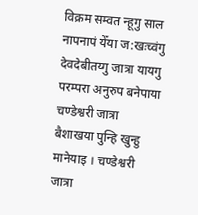विक्रम सम्वत न्हूगु साल नापनापं येँया ज:खःच्वंगु देवदेबीतय्गु जात्रा यायगु परम्परा अनुरुप बनेपाया चण्डेश्वरी जात्रा बैशाखया पुन्हि खुन्हु मानेयाइ । चण्डेश्वरी जात्रा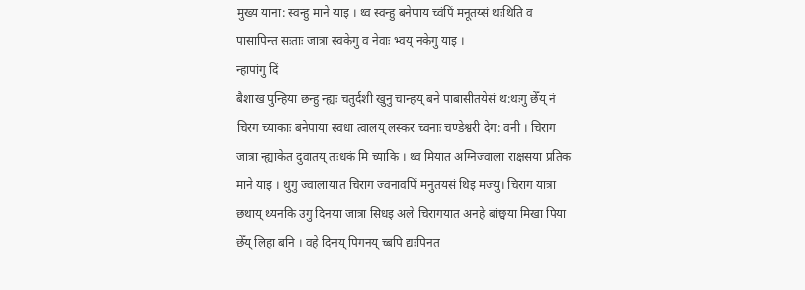मुख्य याना: स्वन्हु माने याइ । थ्व स्वन्हु बनेपाय च्वंपिं मनूतय्सं थःथिति व पासापिन्त सःताः जात्रा स्वकेगु व नेवाः भ्वय् नकेगु याइ ।
न्हापांगु दिं
बैशाख पुन्हिया छन्हु न्ह्यः चतुर्दशी खुनु चान्हय् बने पाबासीतयेसं थ:थःगु छेँय् नं चिरग च्याकाः बनेपाया स्वधा त्वालय् लस्कर च्वनाः चण्डेश्वरी देग: वनी । चिराग जात्रा न्ह्याकेत दुवातय् तःधकं मि च्याकि । थ्व मियात अग्निज्वाला राक्षसया प्रतिक माने याइ । थुगु ज्वालायात चिराग ज्वनावपिं मनुतयसं थिइ मज्यु। चिराग यात्रा छथाय् थ्यनकि उगु दिनया जात्रा सिधइ अले चिरागयात अनहे बांछ्वया मिखा पिया छेँय् लिहा बनि । वहे दिनय् पिगनय् च्बपि द्यःपिनत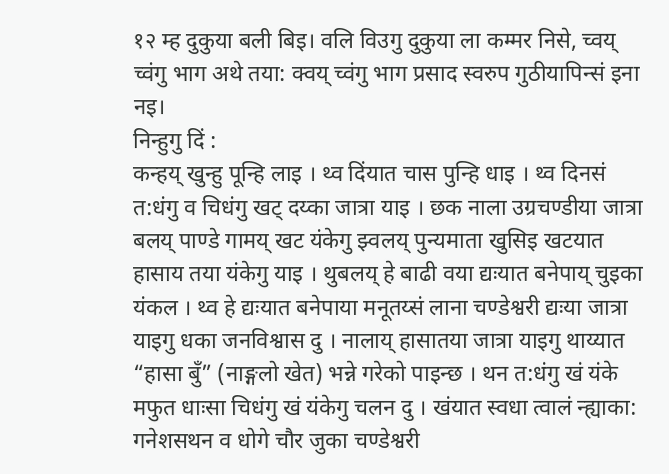१२ म्ह दुकुया बली बिइ। वलि विउगु दुकुया ला कम्मर निसे, च्वय् च्वंगु भाग अथे तया: क्वय् च्वंगु भाग प्रसाद स्वरुप गुठीयापिन्सं इना नइ।
निन्हुगु दिं :
कन्हय् खुन्हु पून्हि लाइ । थ्व दिंयात चास पुन्हि धाइ । थ्व दिनसं त:धंगु व चिधंगु खट् दय्का जात्रा याइ । छक नाला उग्रचण्डीया जात्रा बलय् पाण्डे गामय् खट यंकेगु झ्वलय् पुन्यमाता खुसिइ खटयात हासाय तया यंकेगु याइ । थुबलय् हे बाढी वया द्यःयात बनेपाय् चुइका यंकल । थ्व हे द्यःयात बनेपाया मनूतय्सं लाना चण्डेश्वरी द्यःया जात्रा याइगु धका जनविश्वास दु । नालाय् हासातया जात्रा याइगु थाय्यात “हासा बुँ” (नाङ्गलो खेत) भन्ने गरेको पाइन्छ । थन त:धंगु खं यंके मफुत धाःसा चिधंगु खं यंकेगु चलन दु । खंयात स्वधा त्वालं न्ह्याका: गनेशसथन व धोगे चौर जुका चण्डेश्वरी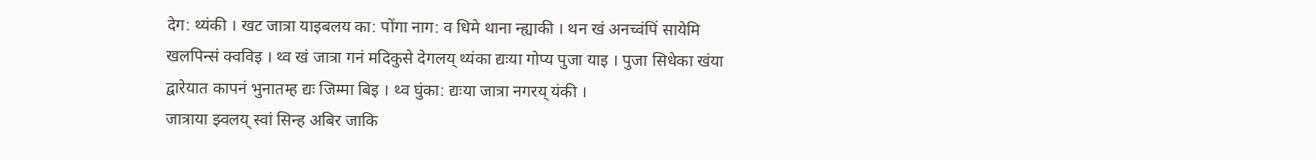देग: थ्यंकी । खट जात्रा याइबलय का: पोंगा नाग: व धिमे थाना न्ह्याकी । थन खं अनच्वंपिं सायेमि खलपिन्सं क्वविइ । थ्व खं जात्रा गनं मदिकुसे देगलय् थ्यंका द्यःया गोप्य पुजा याइ । पुजा सिधेका खंया द्वारेयात कापनं भुनातम्ह द्यः जिम्मा बिइ । थ्व घुंका: द्यःया जात्रा नगरय् यंकी ।
जात्राया झ्वलय् स्वां सिन्ह अबिर जाकि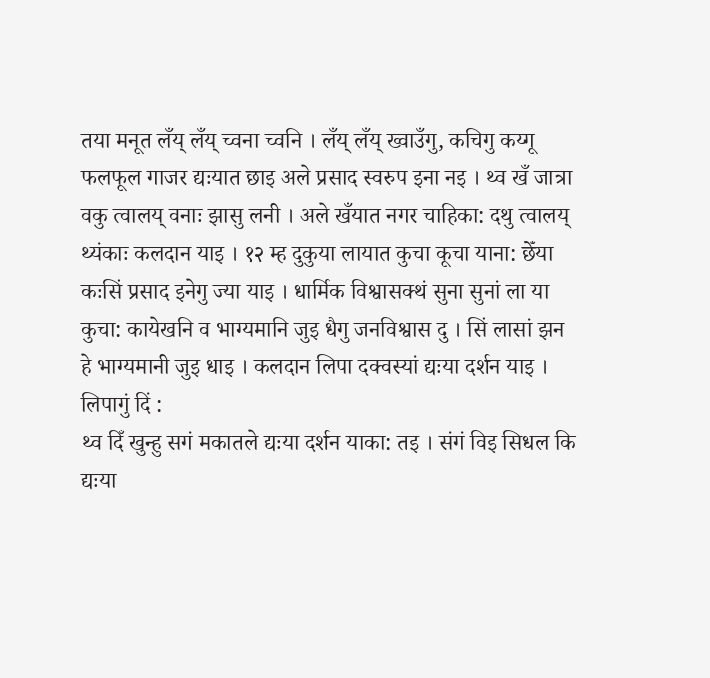तया मनूत लँय् लँय् च्वना च्वनि । लँय् लँय् ख्वाउँगु, कचिगु कय्गू फलफूल गाजर द्यःयात छाइ अले प्रसाद स्वरुप इना नइ । थ्व खँ जात्रा वकु त्वालय् वनाः झासु लनी । अले खँयात नगर चाहिका: दथु त्वालय् थ्यंकाः कलदान याइ । १२ म्ह दुकुया लायात कुचा कूचा याना: छेँया कःसिं प्रसाद इनेगु ज्या याइ । धार्मिक विश्वासक्थं सुना सुनां ला या कुचा: कायेखनि व भाग्यमानि जुइ धैगु जनविश्वास दु । सिं लासां झन हे भाग्यमानी जुइ धाइ । कलदान लिपा दक्वस्यां द्यःया दर्शन याइ ।
लिपागुं दिं :
थ्व दिँ खुन्हु सगं मकातले द्यःया दर्शन याका: तइ । संगं विइ सिधल कि द्यःया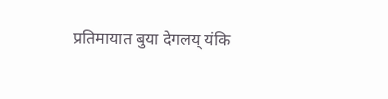प्रतिमायात बुया देगलय् यंकि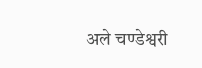अले चण्डेश्वरी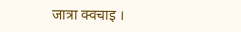जात्रा क्वचाइ ।